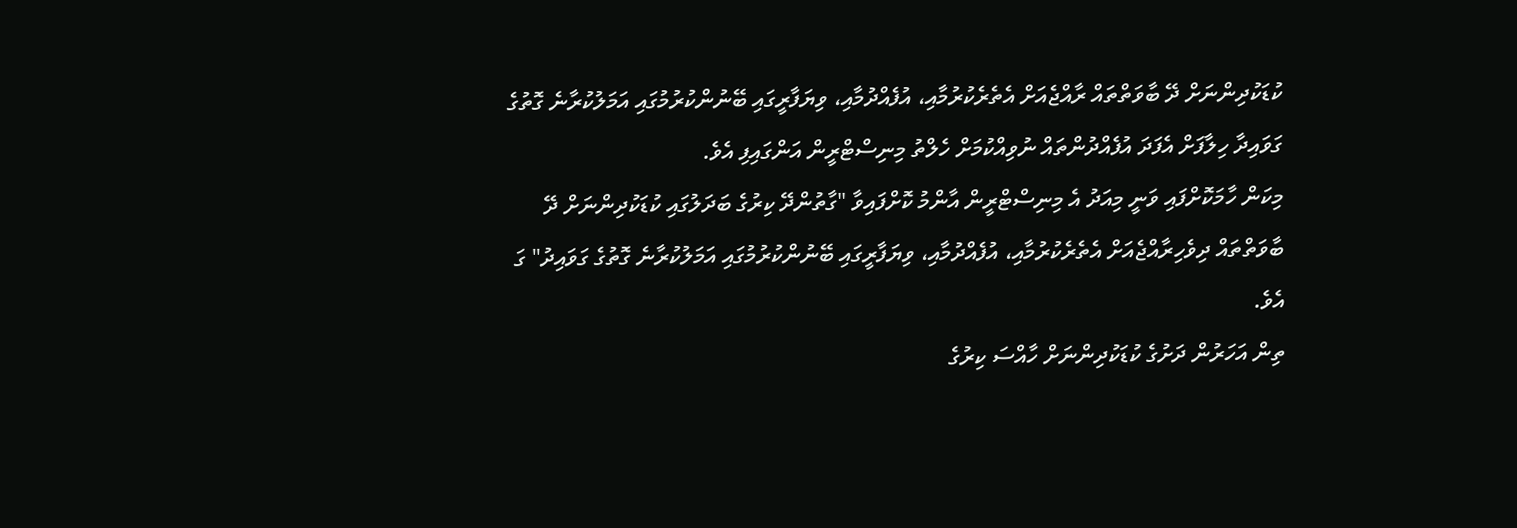ކުޑަކުދިންނަށް ދޭ ބާވަތްތައް ރާއްޖެއަށް އެތެރެކުރުމާއި، އުފެއްދުމާއި، ވިޔަފާރީގައި ބޭނުންކުރުމުގައި އަމަލުކުރާނެ ގޮތުގެ ގަވައިދާ ހިލާފަށް އެފަދަ އުފެއްދުންތައް ނުވިއްކުމަށް ހެލްތު މިނިސްޓްރީން އަންގައިފި އެވެ.
މިކަން ހާމަކޮށްފައި ވަނީ މިއަދު އެ މިނިސްޓްރީން އާންމު ކޮށްފައިވާ "ގާތުންދޭ ކިރުގެ ބަދަލުގައި ކުޑަކުދިންނަށް ދޭ ބާވަތްތައް ދިވެހިރާއްޖެއަށް އެތެރެކުރުމާއި، އުފެއްދުމާއި، ވިޔަފާރީގައި ބޭނުންކުރުމުގައި އަމަލުކުރާނެ ގޮތުގެ ގަވައިދު" ގަ އެވެ.
ތިން އަހަރުން ދަށުގެ ކުޑަކުދިންނަށް ހާއްސަ ކިރުގެ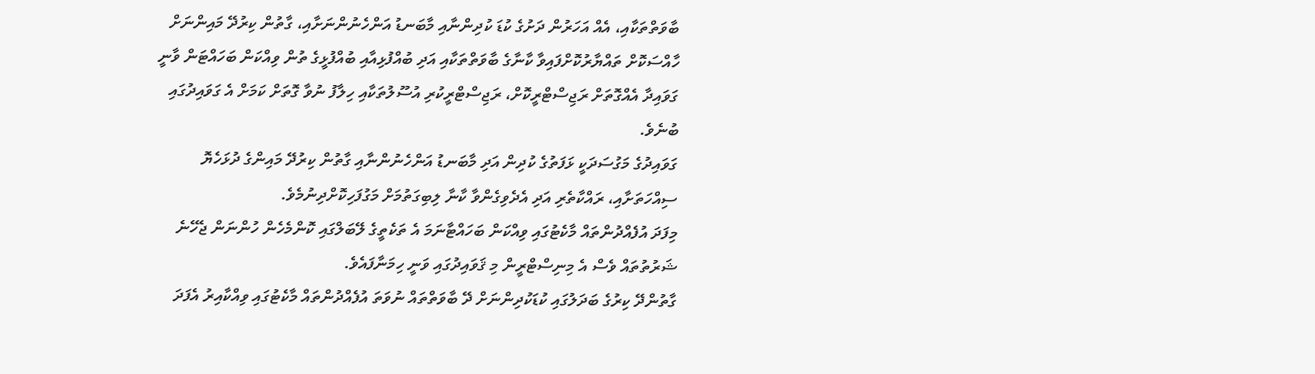ބާވަތްތަކާއި، އެއް އަހަރުން ދަށުގެ ކުޑަ ކުދިންނާއި މާބަނޑު އަންހެނުންނަށާއި، ގާތުން ކިރުދޭ މައިންނަށް ހާއްސަކޮށް ތައްޔާރުކޮށްފައިވާ ކާނާގެ ބާވަތްތަކާއި އަދި ބުއްފުޅިއާއި ބުއްފުޅީގެ ތުން ވިއްކަން ބަހައްޓަން ވާނީ ގަވައިދާ އެއްގޮތަށް ރަޖިސްޓްރީކޮށް، ރަޖިސްޓްރީކުރި އުސޫލުތަކާއި ހިލާފު ނުވާ ގޮތަށް ކަމަށް އެ ގަވައިދުގައި ބުނެވެ.
ގަވައިދުގެ މަގުސަދަކީ ޅަފަތުގެ ކުދިން އަދި މާބަނޑު އަންހެނުންނާއި ގާތުން ކިރުދޭ މައިންގެ ދުޅަހެޔޮ ސިއްހަތަށާއި، ރައްކާތެރި އަދި އެދެވިގެންވާ ކާނާ ލިބިގަތުމަށް މަގުފަހިކޮށްދިނުމެވެ.
މިފަދަ އުފެއްދުންތައް މާކެޓުގައި ވިއްކަން ބަހައްޓާނަމަ އެ ތަކެތީގެ ލޭބަލްގައި ކޮންމެހެން ހުންނަން ޖެހޭނެ ޝަރުތުތައް ވެސް އެ މިނިސްޓްރީން މި ޤަވައިދުގައި ވަނީ ހިމަނާފައެވެ.
ގާތުންދޭ ކިރުގެ ބަދަލުގައި ކުޑަކުދިންނަށް ދޭ ބާވަތްތައް ނުވަތަ އުފެއްދުންތައް މާކެޓުގައި ވިއްކާއިރު އެފަދަ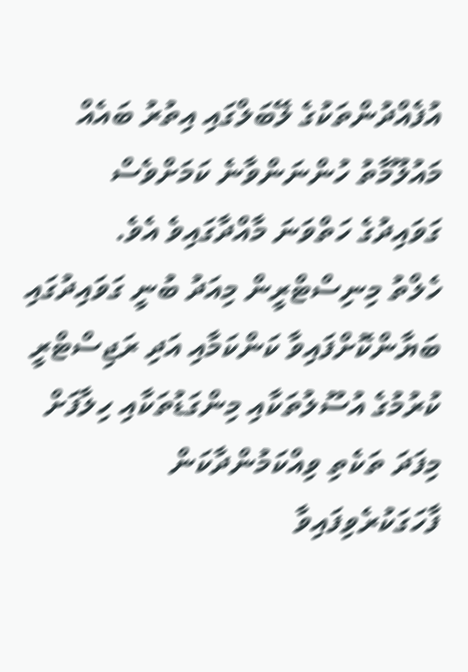އުފެއްދުންތަކުގެ ލޭބަލްގައި އިތުރު ބައެއް މައުލޫމާތު ހުންނަންވާނެ ކަމަށްވެސް ގަވައިދުގެ ހަތްވަނަ މާއްދާގައިވެ އެވެ.
ހެލްތު މިނިސްޓްރީން މިއަދު ބުނީ ގަވައިދުގައި ބަޔާންކޮށްފައިވާ ކަންކަމާއި އަދި ރަޖިސްޓްރީ ކުރުމުގެ އުސޫލުތަކާއި މިންގަޑުތަކާއި ހިލާފަށް މިފަދަ ތަކެތި ވިއްކަމުންދާކަން ފާހަގަކުރެވިފައިވާ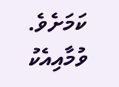ކަމަށެވެ. ވުމާއިއެކު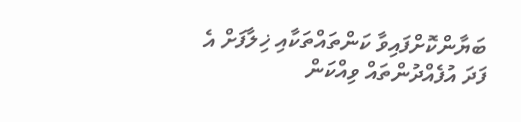ބަޔާންކޮށްފައިވާ ކަންތައްތަކާއި ޚިލާފަށް އެ ފަދަ އުފެއްދުންތައް ވިއްކަން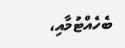ބެހެއްޓުމާއި،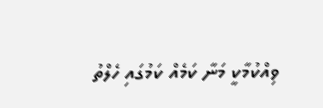ވިއްކުމާކީ މަނާ ކަމެއް ކަމުގައި ހެލްތު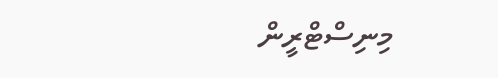މިނިސްޓްރީން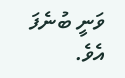ވަނީ ބުނެފަ އެވެ.